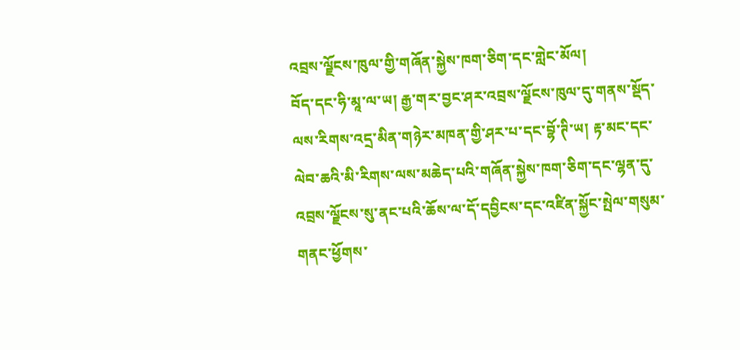འབྲས་ལྗོངས་ཁུལ་གྱི་གཞོན་སྐྱེས་ཁག་ཅིག་དང་གླེང་མོལ།
བོད་དང་ཧི་མཱ་ལ་ཡ། རྒྱ་གར་བྱང་ཤར་འབྲས་ལྗོངས་ཁུལ་དུ་གནས་སྡོད་ལས་རིགས་འདྲ་མིན་གཉེར་མཁན་གྱི་ཤར་པ་དང་བྷོ་ཊི་ཡ། རྟ་མང་དང་ལེབ་ཆའི་མི་རིགས་ལས་མཆེད་པའི་གཞོན་སྐྱེས་ཁག་ཅིག་དང་ལྷན་དུ་འབྲས་ལྗོངས་སུ་ནང་པའི་ཆོས་ལ་དོ་དབྱིངས་དང་འཛིན་སྐྱོང་སྤེལ་གསུམ་གནང་ཕྱོགས་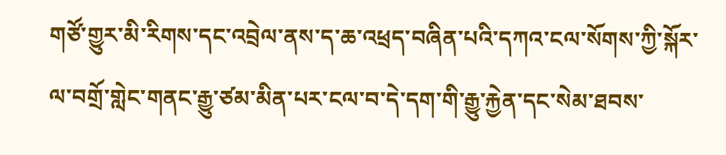གཙོ་གྱུར་མི་རིགས་དང་འབྲེལ་ནས་ད་ཆ་འཕྲད་བཞིན་པའི་དཀའ་ངལ་སོགས་ཀྱི་སྐོར་ལ་བགྲོ་གླེང་གནང་རྒྱུ་ཙམ་མིན་པར་ངལ་བ་དེ་དག་གི་རྒྱུ་རྐྱེན་དང་སེམ་ཐབས་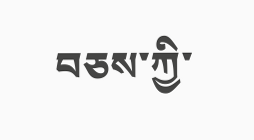བཅས་ཀྱི་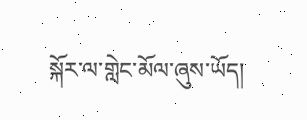སྐོར་ལ་གླེང་མོལ་ཞུས་ཡོད།